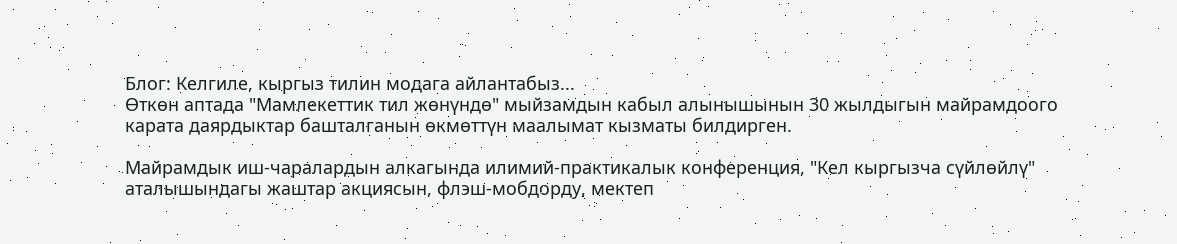Блог: Келгиле, кыргыз тилин модага айлантабыз...
Өткөн аптада "Мамлекеттик тил жөнүндө" мыйзамдын кабыл алынышынын 30 жылдыгын майрамдоого карата даярдыктар башталганын өкмөттүн маалымат кызматы билдирген.

Майрамдык иш-чаралардын алкагында илимий-практикалык конференция, "Кел кыргызча сүйлөйлү" аталышындагы жаштар акциясын, флэш-мобдорду, мектеп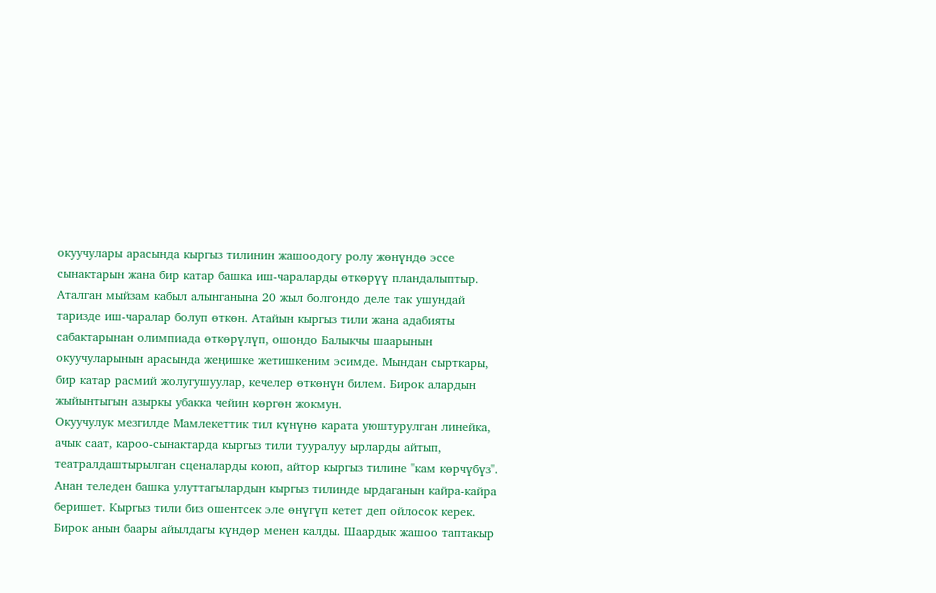окуучулары арасында кыргыз тилинин жашоодогу ролу жөнүндө эссе сынактарын жана бир катар башка иш-чараларды өткөрүү пландалыптыр.
Аталган мыйзам кабыл алынганына 20 жыл болгондо деле так ушундай таризде иш-чаралар болуп өткөн. Атайын кыргыз тили жана адабияты сабактарынан олимпиада өткөрүлүп, ошондо Балыкчы шаарынын окуучуларынын арасында жеңишке жетишкеним эсимде. Мындан сырткары, бир катар расмий жолугушуулар, кечелер өткөнүн билем. Бирок алардын жыйынтыгын азыркы убакка чейин көргөн жокмун.
Окуучулук мезгилде Мамлекеттик тил күнүнө карата уюштурулган линейка, ачык саат, кароо-сынактарда кыргыз тили тууралуу ырларды айтып, театралдаштырылган сценаларды коюп, айтор кыргыз тилине "кам көрчүбүз". Анан теледен башка улуттагылардын кыргыз тилинде ырдаганын кайра-кайра беришет. Кыргыз тили биз ошентсек эле өнүгүп кетет деп ойлосок керек. Бирок анын баары айылдагы күндөр менен калды. Шаардык жашоо таптакыр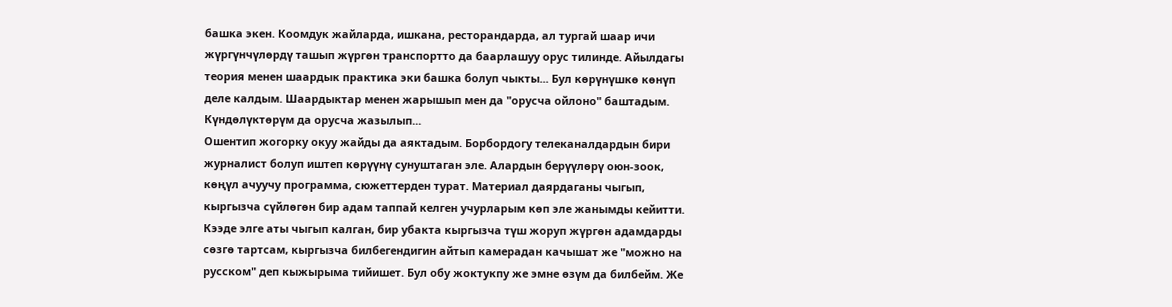башка экен. Коомдук жайларда, ишкана, ресторандарда, ал тургай шаар ичи жүргүнчүлөрдү ташып жүргөн транспортто да баарлашуу орус тилинде. Айылдагы теория менен шаардык практика эки башка болуп чыкты... Бул көрүнүшкө көнүп деле калдым. Шаардыктар менен жарышып мен да "орусча ойлоно" баштадым. Күндөлүктөрүм да орусча жазылып...
Ошентип жогорку окуу жайды да аяктадым. Борбордогу телеканалдардын бири журналист болуп иштеп көрүүнү сунуштаган эле. Алардын берүүлөрү оюн-зоок, көңүл ачуучу программа, сюжеттерден турат. Материал даярдаганы чыгып, кыргызча сүйлөгөн бир адам таппай келген учурларым көп эле жанымды кейитти. Кээде элге аты чыгып калган, бир убакта кыргызча түш жоруп жүргөн адамдарды сөзгө тартсам, кыргызча билбегендигин айтып камерадан качышат же "можно на русском" деп кыжырыма тийишет. Бул обу жоктукпу же эмне өзүм да билбейм. Же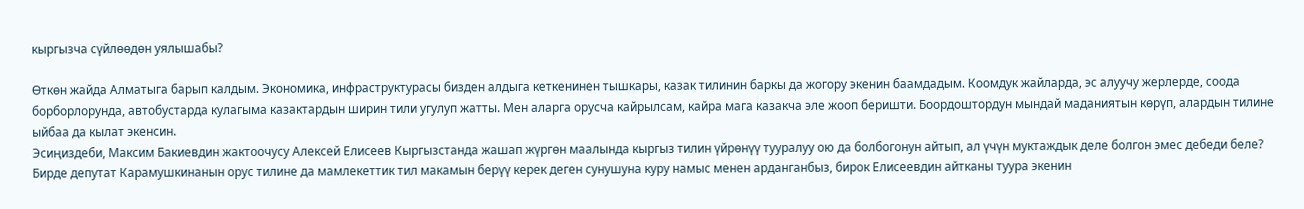кыргызча сүйлөөдөн уялышабы?

Өткөн жайда Алматыга барып калдым. Экономика, инфраструктурасы бизден алдыга кеткенинен тышкары, казак тилинин баркы да жогору экенин баамдадым. Коомдук жайларда, эс алуучу жерлерде, соода борборлорунда, автобустарда кулагыма казактардын ширин тили угулуп жатты. Мен аларга орусча кайрылсам, кайра мага казакча эле жооп беришти. Боордоштордун мындай маданиятын көрүп, алардын тилине ыйбаа да кылат экенсин.
Эсиңиздеби, Максим Бакиевдин жактоочусу Алексей Елисеев Кыргызстанда жашап жүргөн маалында кыргыз тилин үйрөнүү тууралуу ою да болбогонун айтып, ал үчүн муктаждык деле болгон эмес дебеди беле? Бирде депутат Карамушкинанын орус тилине да мамлекеттик тил макамын берүү керек деген сунушуна куру намыс менен арданганбыз, бирок Елисеевдин айтканы туура экенин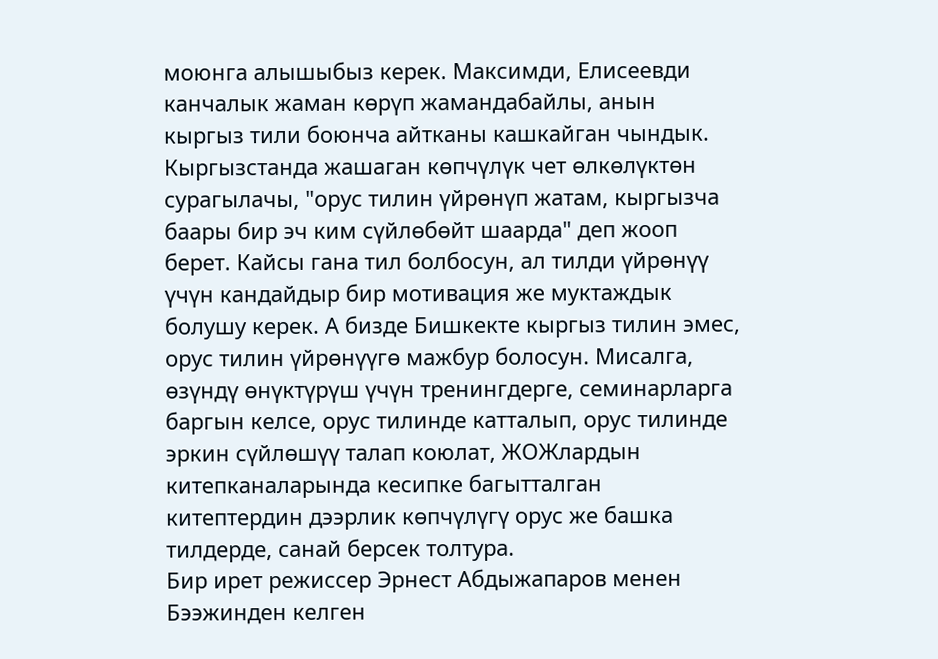моюнга алышыбыз керек. Максимди, Елисеевди канчалык жаман көрүп жамандабайлы, анын кыргыз тили боюнча айтканы кашкайган чындык. Кыргызстанда жашаган көпчүлүк чет өлкөлүктөн сурагылачы, "орус тилин үйрөнүп жатам, кыргызча баары бир эч ким сүйлөбөйт шаарда" деп жооп берет. Кайсы гана тил болбосун, ал тилди үйрөнүү үчүн кандайдыр бир мотивация же муктаждык болушу керек. А бизде Бишкекте кыргыз тилин эмес, орус тилин үйрөнүүгө мажбур болосун. Мисалга, өзүндү өнүктүрүш үчүн тренингдерге, семинарларга баргын келсе, орус тилинде катталып, орус тилинде эркин сүйлөшүү талап коюлат, ЖОЖлардын китепканаларында кесипке багытталган китептердин дээрлик көпчүлүгү орус же башка тилдерде, санай берсек толтура.
Бир ирет режиссер Эрнест Абдыжапаров менен Бээжинден келген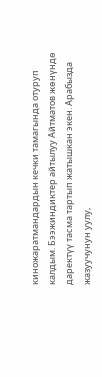киножаратмандардын кечки тамагында отуруп калдым. Бээжиндиктер айтылуу Айтматов жөнүндө даректүү тасма тартып жатышкан экен. Арабызда жазуучунун уулу,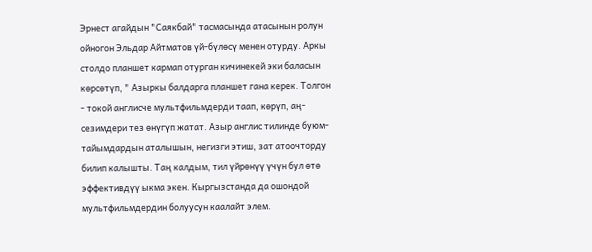Эрнест агайдын "Саякбай" тасмасында атасынын ролун ойногон Эльдар Айтматов үй-бүлөсү менен отурду. Аркы столдо планшет кармап отурган кичинекей эки баласын көрсөтүп, " Азыркы балдарга планшет гана керек. Толгон - токой англисче мультфильмдерди таап, көрүп, аң-сезимдери тез өнүгүп жатат. Азыр англис тилинде буюм-тайымдардын аталышын, негизги этиш, зат атоочторду билип калышты. Таң калдым, тил үйрөнүү үчүн бул өтө эффективдүү ыкма экен. Кыргызстанда да ошондой мультфильмдердин болуусун каалайт элем.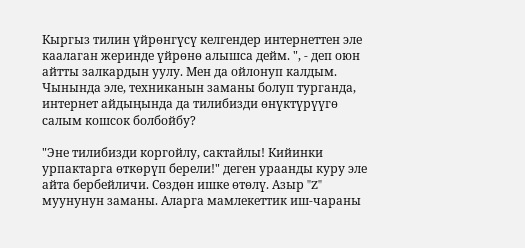Кыргыз тилин үйрөнгүсү келгендер интернеттен эле каалаган жеринде үйрөнө алышса дейм. ", - деп оюн айтты залкардын уулу. Мен да ойлонуп калдым. Чынында эле, техниканын заманы болуп турганда, интернет айдыңында да тилибизди өнүктүрүүгө салым кошсок болбойбу?

"Эне тилибизди коргойлу, сактайлы! Кийинки урпактарга өткөрүп берели!" деген ураанды куру эле айта бербейличи. Сөздөн ишке өтөлү. Азыр "Z" муунунун заманы. Аларга мамлекеттик иш-чараны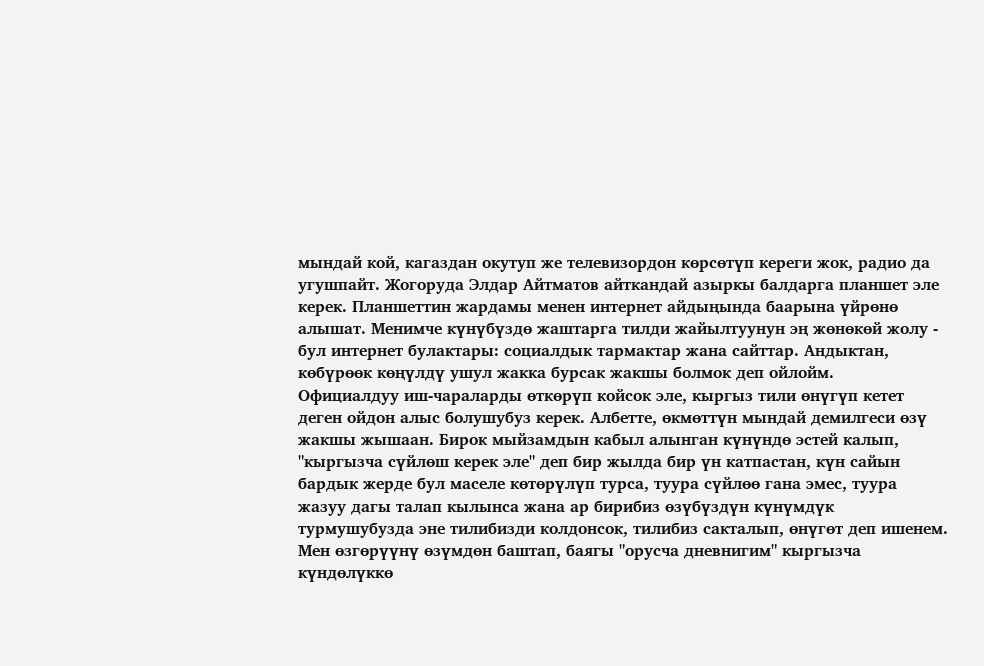мындай кой, кагаздан окутуп же телевизордон көрсөтүп кереги жок, радио да угушпайт. Жогоруда Элдар Айтматов айткандай азыркы балдарга планшет эле керек. Планшеттин жардамы менен интернет айдыңында баарына үйрөнө алышат. Менимче күнүбүздө жаштарга тилди жайылтуунун эң жөнөкөй жолу - бул интернет булактары: социалдык тармактар жана сайттар. Андыктан, көбүрөөк көңүлдү ушул жакка бурсак жакшы болмок деп ойлойм.
Официалдуу иш-чараларды өткөрүп койсок эле, кыргыз тили өнүгүп кетет деген ойдон алыс болушубуз керек. Албетте, өкмөттүн мындай демилгеси өзү жакшы жышаан. Бирок мыйзамдын кабыл алынган күнүндө эстей калып, "кыргызча сүйлөш керек эле" деп бир жылда бир үн катпастан, күн сайын бардык жерде бул маселе көтөрүлүп турса, туура сүйлөө гана эмес, туура жазуу дагы талап кылынса жана ар бирибиз өзүбүздүн күнүмдүк турмушубузда эне тилибизди колдонсок, тилибиз сакталып, өнүгөт деп ишенем.
Мен өзгөрүүнү өзүмдөн баштап, баягы "орусча дневнигим" кыргызча күндөлүккө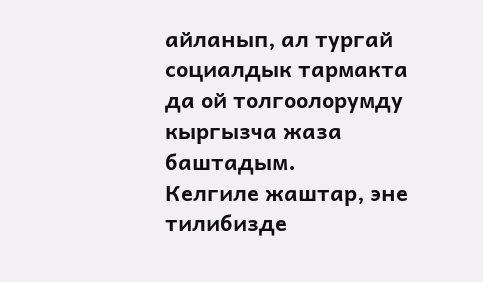айланып, ал тургай социалдык тармакта да ой толгоолорумду кыргызча жаза баштадым.
Келгиле жаштар, эне тилибизде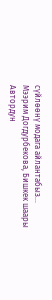сүйлөөнү модага айлантабыз...
Мээрим Догдурбекова, Бишкек шаары
Автордун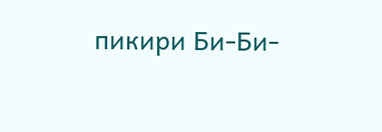пикири Би-Би-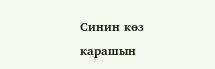Синин көз карашын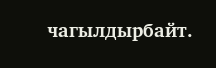чагылдырбайт.